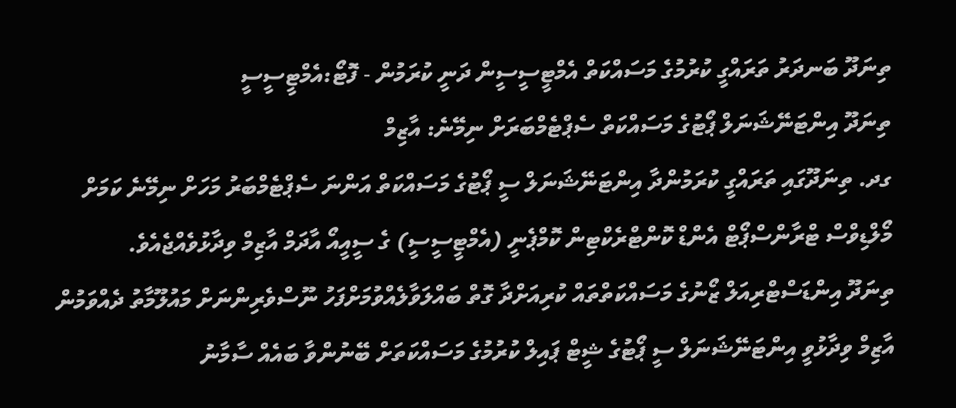ތިނަދޫ ބަނދަރު ތަރައްގީ ކުރުމުގެ މަސައްކަތް އެމްޓީސީސީން ދަނީ ކުރަމުން - ފޮޓޯ:އެމްޓީސީސީ
ތިނަދޫ އިންޓަނޭޝަނަލް ޕޯޓުގެ މަސައްކަތް ސެޕްޓެމްބަރަށް ނިމޭނެ: އާޒިމް
ގދ. ތިނަދޫގައި ތަރައްގީ ކުރަމުންދާ އިންޓަނޭޝަނަލް ސީ ޕޯޓުގެ މަސައްކަތް އަންނަ ސެޕްޓެމްބަރު މަހަށް ނިމޭނެ ކަމަށް މޯލްޑިވްސް ޓްރާންސްޕޯޓް އެންޑް ކޮންޓްރެކްޓިން ކޮމްޕެނީ (އެމްޓީސީސީ) ގެ ސީއީއޯ އާދަމް އާޒިމް ވިދާޅުވެއްޖެއެވެ.
ތިނަދޫ އިންޑަސްޓްރިއަލް ޒޯނުގެ މަސައްކަތްތައް ކުރިއަށްދާ ގޮތް ބައްލަވާލެއްވުމަށްފަހު ނޫސްވެރިންނަށް މައުލޫމާތު ދެއްވަމުން އާޒިމް ވިދާޅުވީ އިންޓަނޭޝަނަލް ސީ ޕޯޓުގެ ޝީޓް ޕައިލް ކުރުމުގެ މަސައްކަތަށް ބޭނުންވާ ބައެއް ސާމާނު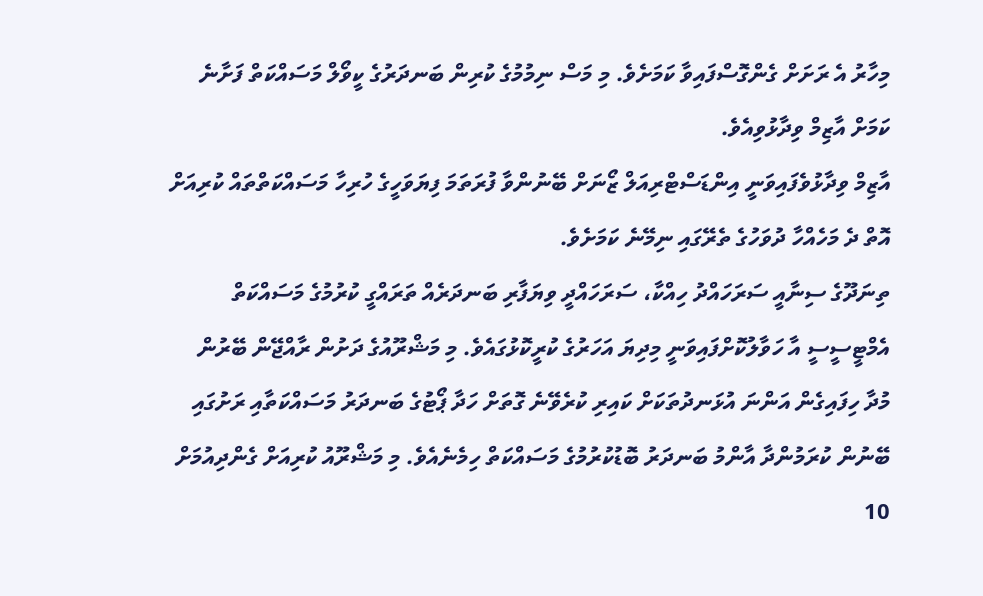މިހާރު އެ ރަށަށް ގެންގޮސްފައިވާ ކަމަށެވެ. މި މަސް ނިމުމުގެ ކުރިން ބަނދަރުގެ ކީވޯލް މަސައްކަތް ފަށާނެ ކަމަށް އާޒިމް ވިދާޅުވިއެވެ.
އާޒިމް ވިދާޅުވެފައިވަނީ އިންޑަސްޓްރިއަލް ޒޯނަށް ބޭނުންވާ ފުރަތަމަ ފިޔަވަހީގެ ހުރިހާ މަސައްކަތްތައް ކުރިއަށް އޮތް ދެ މަހެއްހާ ދުވަހުގެ ތެރޭގައި ނިމޭނެ ކަމަށެވެ.
ތިނަދޫގެ ސިނާއީ ސަރަހައްދު ހިއްކާ، ސަރަހައްދީ ވިޔަފާރި ބަނދަރެއް ތަރައްގީ ކުރުމުގެ މަސައްކަތް އެމްޓީސީސީ އާ ހަވާލުކޮށްފައިވަނީ މިދިޔަ އަހަރުގެ ކުރީކޮޅުގައެވެ. މި މަޝްރޫއުގެ ދަށުން ރާއްޖޭން ބޭރުން މުދާ ހިފައިގެން އަންނަ އުޅަނދުތަކަށް ކައިރި ކުރެވޭނެ ގޮތަށް ހަދާ ޕޯޓުގެ ބަނދަރު މަސައްކަތާއި ރަށުގައި ބޭނުން ކުރަމުންދާ އާންމު ބަނދަރު ބޮޑުކުރުމުގެ މަސައްކަތް ހިމެނެއެވެ. މި މަޝްރޫއު ކުރިއަށް ގެންދިއުމަށް 10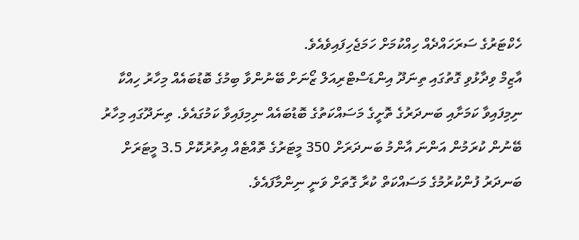ހެކްޓަރުގެ ސަރަހައްދެއް ހިއްކުމަށް ހަމަޖެހިފައިވެއެވެ.
އާޒިމް ވިދާޅުވި ގޮތުގައި ތިނަދޫ އިންޑަސްޓްރިއަލް ޒޯނަށް ބޭނުންވާ ބިމުގެ ބޮޑުބައެއް މިހާރު ހިއްކާ ނިމިފައިވާ ކަމަށާއި ބަނދަރުގެ ތޮށީގެ މަސައްކަތުގެ ބޮޑުބައެއް ނިމިފައިވާ ކަމުގައެވެ. ތިނަދޫގައި މިހާރު ބޭނުން ކުރަމުން އަންނަ އާންމު ބަނދަރަށް 350 މީޓަރުގެ ތޮއްޓެއް އިތުރުކޮށް 3.5 މީޓަރަށް ބަނދަރު ފުންކުރުމުގެ މަސައްކަތް ކުރާ ގޮތަށް ވަނީ ނިންމާފައެވެ.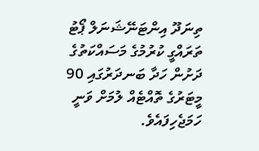ތިނަދޫ އިންޓަނޭޝަނަލް ޕޯޓު ތަރައްގީ ކުރުމުގެ މަސައްކަތުގެ ދަށުން ހަދާ ބަނދަރުގައި 90 މީޓަރުގެ ތޮއްޓެއް ލުމަށް ވަނީ ހަމަޖެހިފައެވެ.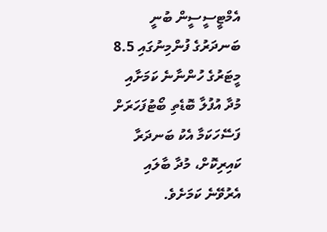އެމްޓީސީސީން ބުނީ ބަނދަރުގެ ފުންމިނުގައި 8.5 މީޓަރުގެ ހުންނާނެ ކަމަށާއި މުދާ އުފުލާ ބޮޑެތި ބޯޓުފަހަރަށް ފަސޭހަކަމާ އެކު ބަނދަރާ ކައިރިކޮށް، މުދާ ބާލައި އެރުވޭނެ ކަމަށެވެ.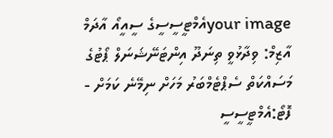your imageއެމްޓީސީސީގެ ސީއީއޯ އާދަމް އާޒިމް: ވިދާޅުވީ ތިނަދޫ އިންޓަނޭޝަނަލް ޕޯޓުގެ މަސައްކަތް ސެޕްޓެމްބަރު މަހަށް ނިމޭނެ ކަމަށް - ފޮޓޯ:އެމްޓީސީސީ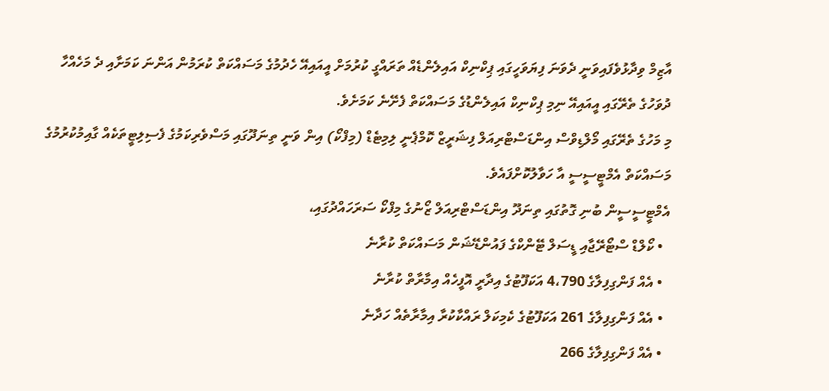އާޒިމް ވިދާޅުވެފައިވަނީ ދެވަނަ ފިޔަވަހީގައި ޕިކްނިކް އައިލެންޑެއް ތަރައްގީ ކުރުމަށް އީއައިއޭ ހެދުމުގެ މަސައްކަތް ކުރަމުން އަންނަ ކަމަށާއި ދެ މަހެއްހާ ދުވަހުގެ ތެރޭގައި އީއައިއޭ ނިމި ޕިކްނިކް އައިލެންޑުގެ މަސައްކަތް ފެށޭނެ ކަމަށެވެ.
މި މަހުގެ ތެރޭގައި މޯލްޑިވްސް އިންޑަސްޓްރިއަލް ފިޝަރީޒް ކޮމްޕެނީ ލިމިޓެޑް (މިފްކޯ) އިން ވަނީ ތިނަދޫގައި މަސްވެރިކަމުގެ ފެސިލިޓީތަކެއް ގާއިމުކުރުމުގެ މަސައްކަތް އެމްޓީސީސީ އާ ހަވާލުކޮށްފައެވެ.
އެމްޓީސީސީން ބުނި ގޮތުގައި ތިނަދޫ އިންޑަސްޓްރިއަލް ޒޯނުގެ މިފްކޯ ސަރަހައްދުގައި،
  • ކޯލްޑް ސްޓޯރޭޖާއި ޑީސަލް ޓޭންކްގެ ފައުންޑޭޝަން މަސައްކަތް ކުރާނެ
  • އެއް ފަންގިފިލާގެ 4،790 އަކަފޫޓުގެ އިދާރީ އޮފީހެއް އިމާރާތް ކުރާނެ
  • އެއް ފަންގިފިލާގެ 261 އަކަފޫޓުގެ ކެމިކަލް ރައްކާކުރާ އިމާރާތެއް ހަދާނެ
  • އެއް ފަންގިފިލާގެ 266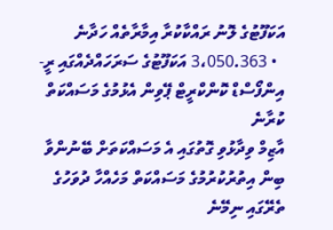އަކަފޫޓުގެ ލޮނު ރައްކާކުރާ އިމާރާތެއް ހަދާނެ
  • 3،050.363 އަކަފޫޓުގެ ސަރަހައްދެއްގައި ރީ-އިންފޯސްޑް ކޮންކްރީޓް ޕޭވިން އެޅުމުގެ މަސައްކަތް ކުރާނެ
އާޒިމް ވިދާޅުވި ގޮތުގައި އެ މަސައްކަތަށް ބޭނުންވާ ބިން އިތުރުކުރުމުގެ މަސައްކަތް މަހެއްހާ ދުވަހުގެ ތެރޭގައި ނިމޭނެ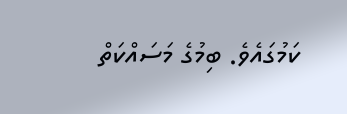ކަމުގައެވެ. ބިމުގެ މަސައްކަތް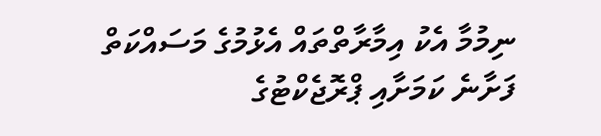ނިމުމާ އެކު އިމާރާތްތައް އެޅުމުގެ މަސައްކަތް ފަށާނެ ކަމަށާއި ޕްރޮޖެކްޓުގެ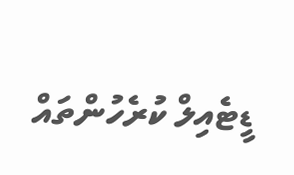ޑީޓެއިލް ކުރެހުންތައް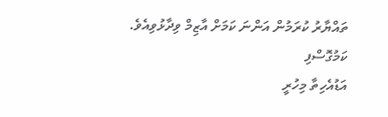ތައްޔާރު ކުރަމުން އަންނަ ކަމަށް އާޒިމް ވިދާޅުވިއެވެ.
ކަމުގޮސްފި
އަޑުއެހިތާ މިހުރީ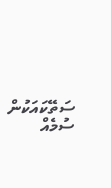ސަތޭކައަކުން ސުމެއް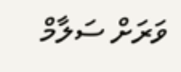ވަރަށް ސަލާމް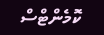ކޮމެންޓްސް